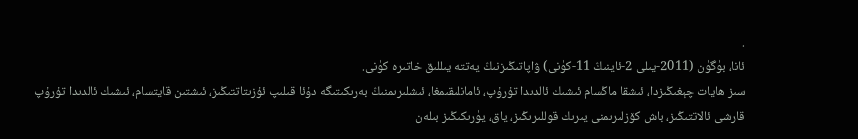.
ئانا، بۈگۈن (2011-يىلى 2-ئاينىڭ 11-كۈنى) ۋاپاتىڭىزنىڭ يەتتە يىللىق خاتىرە كۈنى.
سىز ھايات چېغىڭىزدا، ئىشقا ماڭسام ئىشىك ئالدىدا تۇرۇپ، ئامانلىقىمغا، ئىشلىرىمنىڭ بەرىكىتىگە دۇئا قىلىپ ئۇزىتاتتىڭىز، ئىشتىن قايتسام، ئىشىك ئالدىدا تۇرۇپ قارشى ئالاتتىڭىز، باش كۆزلىرىمنى يىرىك قوللىرىڭىز، ياق، يۈرىكىڭىز بىلەن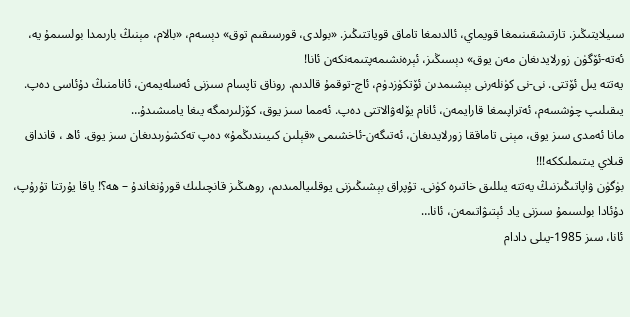سىيلايتىڭىز. تارتىشقىنىمغا قويماي، ئالدىمغا تاماق قوياتتىڭىز. «بولدى، قورسىقىم توق» دېسەم، «بالام، مېنىڭ بارىمدا بولسىمۇ يە، ئەتە-ئۆگۈن زورلايدىغان مەن يوق» دېسىڭىز، ئېرەنشىمەپتىمەنكەن ئانا!
يەتتە يىل ئۆتتى. نى-نى كۈنلەرنى بېشىمدىن ئۆتكۈزدۈم، ئاچ-توقمۇ قالدىم. روناق تاپسام سىزنى ئەسلەيمەن، ئانامنىڭ دۇئاسى دەپ. يىقىلىپ چۈشسەم، ئەتراپىمغا قارايمەن، ئانام يۆلەۋالاتتى دەپ. ئەمما سىز يوق، كۆزلىرىمگە يىغا يامىشىدۇ…
مانا ئەمدى سىز يوق، مېنى تاماققا زورلايدىغان، ئەتىگەن-ئاخشىمى «قېلىن كىيىندىڭمۇ» دەپ تەكشۈرىدىغان سىز يوق. ئاھ ، قانداق قىلاي يىتىملىككە!!!
بۈگۈن ۋاپاتىڭىزنىڭ يەتتە يىللىق خاتىرە كۈنى. تۇپراق بېشىڭىزنى يوقلىيالمىدىم، روھىڭىز قانچىلىك قورۇنغاندۇ – ھە؟! ياقا يۇرتتا تۇرۇپ، دۇئادا بولسىمۇ سىزنى ياد ئېتىۋاتىمەن، ئانا…
ئانا، سىز 1985-يىلى دادام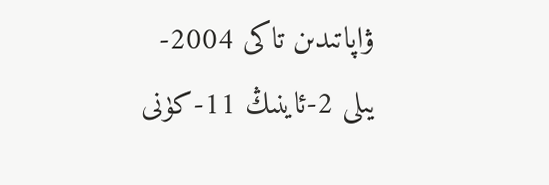ۋاپاتىدىن تاكى 2004-يىلى 2-ئاينىڭ 11-كۈنى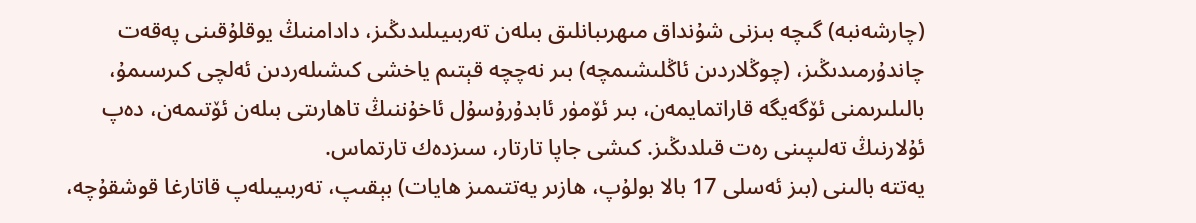(چارشەنبە) گىچە بىزنى شۇنداق مىھرىبانلىق بىلەن تەربىيىلىدىڭىز، دادامنىڭ يوقلۇقىنى پەقەت چاندۇرمىدىڭىز، (چوڭلاردىن ئاڭلىشىمچە) بىر نەچچە قېتىم ياخشى كىشىلەردىن ئەلچى كىرسىمۇ، بالىلىرىمنى ئۆگەيگە قاراتمايمەن، بىر ئۆمۈر ئابدۇرۇسۇل ئاخۇننىڭ تاھارىتى بىلەن ئۆتىمەن، دەپ ئۇلارنىڭ تەلىپىنى رەت قىلدىڭىز. كىشى جاپا تارتار، سىزدەك تارتماس.
يەتتە بالىنى (بىز ئەسلى 17 بالا بولۇپ، ھازىر يەتتىمىز ھايات) بېقىپ، تەربىيىلەپ قاتارغا قوشقۇچە،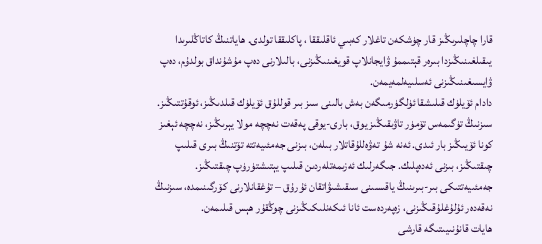قارا چاچلىرىڭىز قار چۈشكەن تاغلار كەبىي ئاقلىققا ، پاكلىققا تولدى. ھاياتنىڭ كاتاڭلىرىدا يىقىلغىنىڭىزدا بىرەر قېتىممۇ ۋايجانلاپ قويغىنىڭىزنى، بالىلارنى دەپ مۇشۇنداق بولدۇم، دەپ ۋايسىغىنىڭىزنى ئەسلىيەلمەيمەن.
دادام ئۆيلۈك قىلىشقا ئۈلگۈرمىگەن بەش بالىنى سىز بىر قوللۇق ئۆيلۈك قىلدىڭىز، ئوقۇتتىڭىز. سىزنىڭ تۈگىمەس تۆمۈر تاۋىقىڭىز يوق، بارى-يوقى پەقەت نەچچە مولا يېرىڭىز، نەچچە ئېغىز كونا ئۆيىڭىز بار ئىدى. ئەنە شۇ تەۋەللۇقاتلار بىلەن، بىزنى جەمئىيەتتە تۆتنىڭ بىرى قىلىپ چىقتىڭىز، بىزنى ئەدەپلىك. جىگەرلىك ئەزىمەتلەردىن قىلىپ يېتىشتۈرۈپ چىقتىڭىز. جەمئىيەتتىكى بىر-بىرىنىڭ ياقىسىنى سىقىشىۋاتقان ئۇرۇق – تۇغقانلارنى كۆرگىنىمدە، سىزنىڭ نەقەدەر ئۇلۇغلۇقىڭىزنى، زەپەردەست ئانا ئىكەنلىكىڭىزنى چوڭقۇر ھېس قىلىمەن.
ھايات قانۇنىيىتىگە قارشى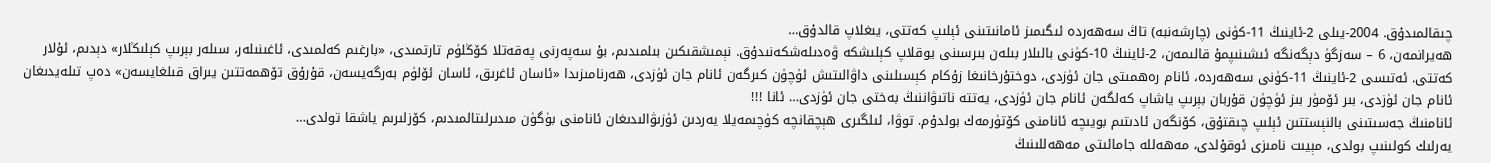چىقالمىدۇق. 2004-يىلى 2-ئاينىڭ 11-كۈنى (چارشەنبە) تاڭ سەھەردە ئىگىمىز ئامانىتىنى ئېلىپ كەتتى، يىغلاپ قالدۇق…
ھەيرانمەن، 6 – سەزگۈ دېگەنگە ئىشىنىپمۇ قالىمەن، 2-ئاينىڭ 10-كۈنى بالىلار بىلەن بىرسىنى يوقلاپ كېلىشكە ۋەدىلەشكەنىدۇق. نېمىشقىكىن بىلمىدىم، بۇ سەپەرنى پەقەتلا كۆڭلۈم تارتمىدى، «بارغىم كەلمىدى، ئاغىنىلەر، سىلەر بېرىپ كېلىڭلار» دېدىم، ئۇلار كەتتى. ئەتىسى 2-ئاينىڭ 11-كۈنى سەھەردە، ئانام رەھمىتى جان ئۈزدى، دوختۇرخانىغا زۇكام كېسىلىنى داۋالىتىش ئۈچۈن كىرگەن ئانام جان ئۈزدى، ھەرنامىزىدا «ئاسان ئاغرىق، ئاسان ئۆلۈم بەرگەيسەن، قۇرۇق تۆھمەتتىن يىراق قىلغايسەن» دەپ تىلەيدىغان ئانام جان ئۈزدى، بىر ئۆمۈر بىز ئۈچۈن قۇربان بېرىپ ياشاپ كەلگەن ئانام جان ئۈزدى، يەتتە ناتىۋاننىڭ بەختى جان ئۈزدى… ئانا !!!
ئانامنىڭ جەسىتىنى بالنېستتىن ئېلىپ چىقتۇق، كۆنگەن ئادىتىم بويىچە ئانامنى كۆتۈرمەك بولدۇم. توۋا، ئىلگىرى ھېچقانچە كۈچىمەيلا يەردىن ئۈزىۋالىدىغان ئانامنى بۈگۈن مىدىرلىتالمىدىم، كۆزلىرىم ياشقا تولدى…
يەرلىك كولىنىپ بولدى، مېيىت نامىزى ئوقۇلدى، مەھەللە جامائىتى مەھەللىنىڭ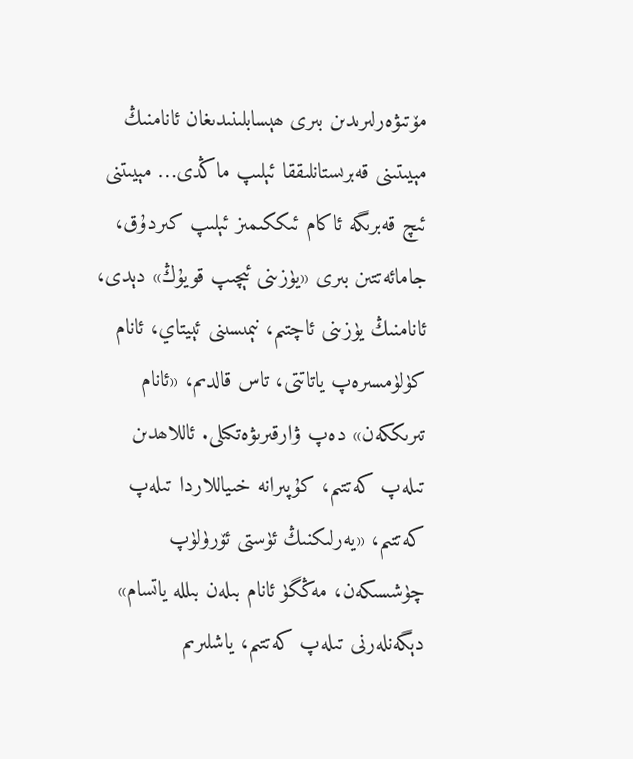مۆتىۋەرلىرىدىن بىرى ھېسابلىنىدىغان ئانامنىڭ مېيىتىنى قەبرىستانلىققا ئېلىپ ماڭدى… مېيىتنى ئىچ قەبرىگە ئاكام ئىككىمىز ئېلىپ كىردۇق، جامائەتتىن بىرى «يۈزىنى ئېچىپ قويۇڭ» دېدى، ئانامنىڭ يۈزىنى ئاچتىم، نېمىسىنى ئېيتاي، ئانام كۈلۈمسىرەپ ياتاتتى، تاس قالدىم، «ئانام تىرىككەن» دەپ ۋارقىرىۋەتكىلى. ئاللاھدىن تىلەپ كەتتىم، كۇپىرانە خىياللاردا تىلەپ كەتتىم، «يەرلىكنىڭ ئۈستى ئۆرۈلۈپ چۈشسىكەن، مەڭگۈ ئانام بىلەن بىللە ياتسام» دېگەنلەرنى تىلەپ كەتتىم، ياشلىرىم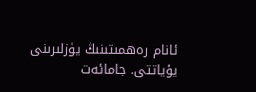ئانام رەھمىتىنىڭ يۈزلىرىنى يۇياتتى. جامائەت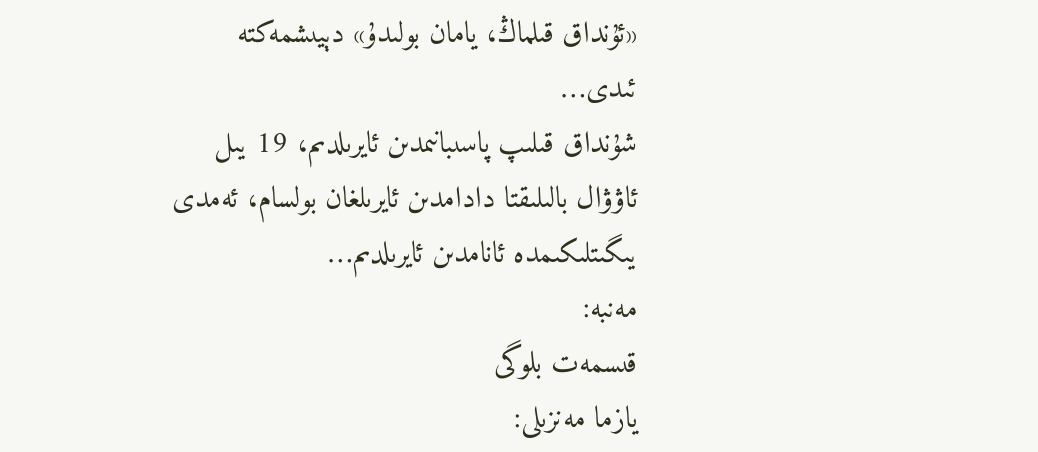«ئۇنداق قىلماڭ، يامان بولىدۇ» دېيىشمەكتە ئىدى…
شۇنداق قىلىپ پاسىبانىمدىن ئايرىلدىم، 19 يىل ئاۋۋال بالىلىقتا دادامدىن ئايرىلغان بولسام، ئەمدى يىگىتلىكىمدە ئانامدىن ئايرىلدىم…
مەنبە:
قىسمەت بلوگى
يازما مەنزىلى: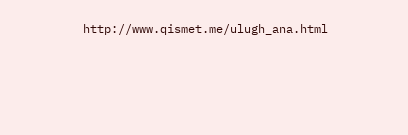http://www.qismet.me/ulugh_ana.html